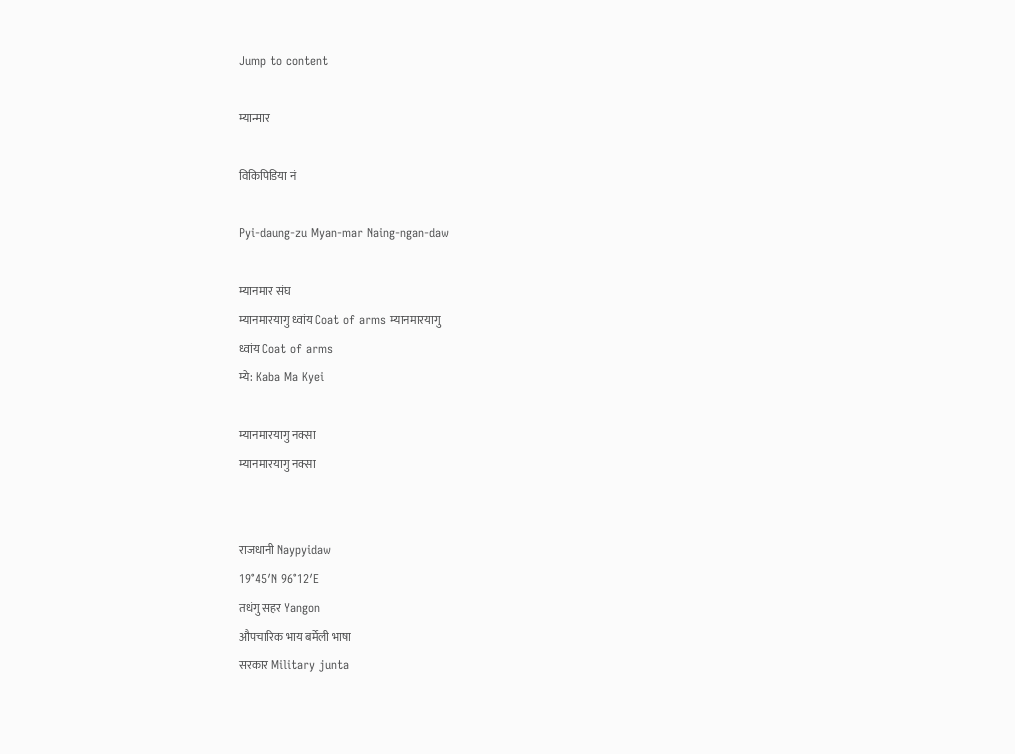Jump to content

म्यान्मार

विकिपिडिया नं

Pyi-daung-zu Myan-mar Naing-ngan-daw

म्यानमार संघ
म्यानमारयागु ध्वांय Coat of arms म्यानमारयागु
ध्वांय Coat of arms
म्ये: Kaba Ma Kyei

म्यानमारयागु नक्सा
म्यानमारयागु नक्सा


राजधानी Naypyidaw
19°45′N 96°12′E
तधंगु सहर Yangon
औपचारिक भाय बर्मेली भाषा
सरकार Military junta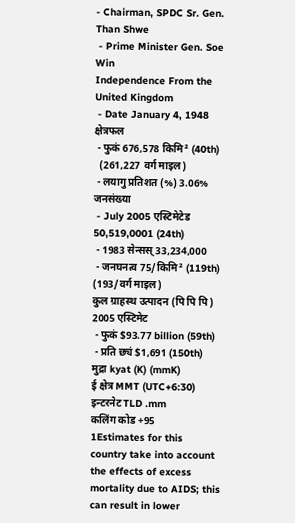- Chairman, SPDC Sr. Gen. Than Shwe
 - Prime Minister Gen. Soe Win
Independence From the United Kingdom
 - Date January 4, 1948
क्षेत्रफल
 - फुकं 676,578 किमि² (40th)
  (261,227 वर्ग माइल)
 - लयागु प्रतिशत (%) 3.06%
जनसंख्या
 - July 2005 एस्टिमेटेड 50,519,0001 (24th)
 - 1983 सेन्सस् 33,234,000
 - जनघनत्व 75/किमि² (119th)
(193/वर्ग माइल)
कुल ग्राहस्थ उत्पादन (पि पि पि) 2005 एस्टिमेट
 - फुकं $93.77 billion (59th)
 - प्रति छ्यं $1,691 (150th)
मुद्रा kyat (K) (mmK)
ई क्षेत्र MMT (UTC+6:30)
इन्टरनेट TLD .mm
कलिंग कोड +95
1Estimates for this country take into account the effects of excess mortality due to AIDS; this can result in lower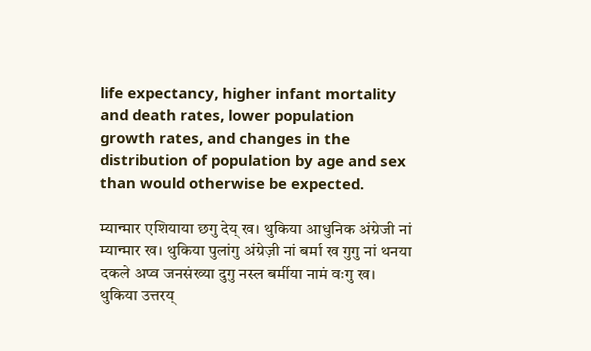life expectancy, higher infant mortality and death rates, lower population growth rates, and changes in the distribution of population by age and sex than would otherwise be expected.

म्यान्मार एशियाया छगु देय् ख। थुकिया आधुनिक अंग्रेजी नां म्यान्मार ख। थुकिया पुलांगु अंग्रेज़ी नां बर्मा ख गुगु नां थनया दकले अप्व जनसंख्या दुगु नस्ल बर्मीया नामं वःगु ख। थुकिया उत्तरय्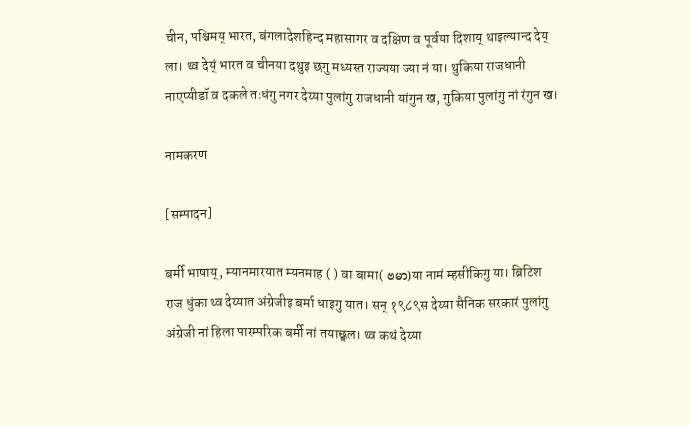चीन, पश्चिमय् भारत, बंगलादेशहिन्द महासागर व दक्षिण व पूर्वया दिशाय् थाइल्यान्द देय् ला। थ्व देय्ं भारत व चीनया दथुइ छगु मध्यस्त राज्यया ज्या नं या। थुकिया राजधानी नाएप्यीडॉ व दकले तःधंगु नगर देय्या पुलांगु राजधानी यांगुन ख, गुकिया पुलांगु नां रंगुन ख।

नामकरण

[सम्पादन]

बर्मी भाषाय्, म्यानमारयात म्यनमाह ( ) वा बामा( ဗမာ)या नामं म्हसीकिगु या। ब्रिटिश राज धुंका थ्व देय्यात अंग्रेजीइ बर्मा धाइगु यात। सन् १९८९स देय्या सैनिक सरकारं पुलांगु अंग्रेजी नां हिला पारम्परिक बर्मी नां तयाछ्वल। थ्व कथं देय्या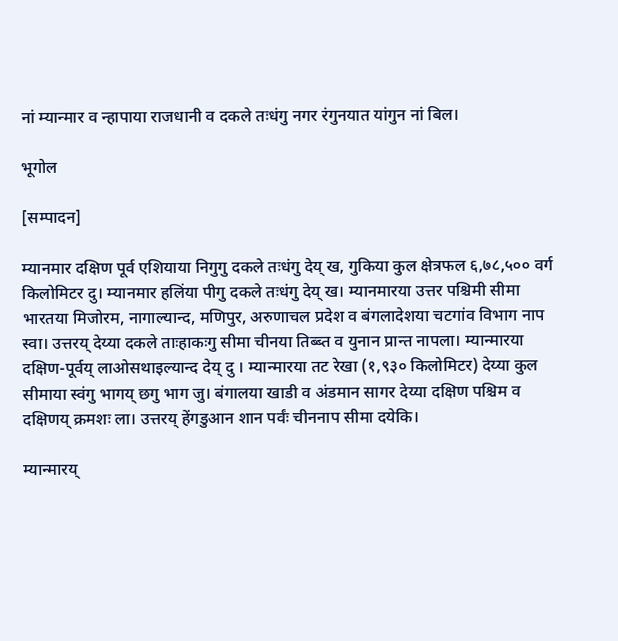नां म्यान्मार व न्हापाया राजधानी व दकले तःधंगु नगर रंगुनयात यांगुन नां बिल।

भूगोल

[सम्पादन]

म्यानमार दक्षिण पूर्व एशियाया निगुगु दकले तःधंगु देय् ख, गुकिया कुल क्षेत्रफल ६,७८,५०० वर्ग किलोमिटर दु। म्यानमार हलिंया पीगु दकले तःधंगु देय् ख। म्यानमारया उत्तर पश्चिमी सीमा भारतया मिजोरम, नागाल्यान्द, मणिपुर, अरुणाचल प्रदेश व बंगलादेशया चटगांव विभाग नाप स्वा। उत्तरय् देय्या दकले ताःहाकःगु सीमा चीनया तिब्ब्त व युनान प्रान्त नापला। म्यान्मारया दक्षिण-पूर्वय् लाओसथाइल्यान्द देय् दु । म्यान्मारया तट रेखा (१,९३० किलोमिटर) देय्या कुल सीमाया स्वंगु भागय् छगु भाग जु। बंगालया खाडी व अंडमान सागर देय्या दक्षिण पश्चिम व दक्षिणय् क्रमशः ला। उत्तरय् हेंगडुआन शान पर्वंः चीननाप सीमा दयेकि।

म्यान्मारय्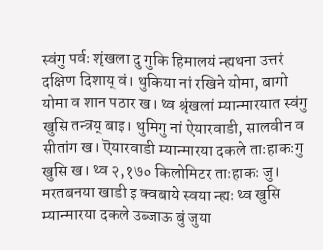स्वंगु पर्वः शृंखला दु गुकि हिमालयं न्ह्यथना उत्तरं दक्षिण दिशाय् वं। थुकिया नां रखिने योमा, बागो योमा व शान पठार ख। थ्व श्रृंखलां म्यान्मारयात स्वंगु खुसि तन्त्रय् बाइ। थुमिगु नां ऐयारवाडी, सालवीन व सीतांग ख। ऎयारवाडी म्यान्मारया दकले ताःहाकःगु खुसि ख। थ्व २,१७० किलोमिटर ताःहाकः जु। मरतबनया खाडी इ क्वबाये स्वया न्ह्यः थ्व खुसि म्यान्मारया दकले उब्जाऊ बुं जुया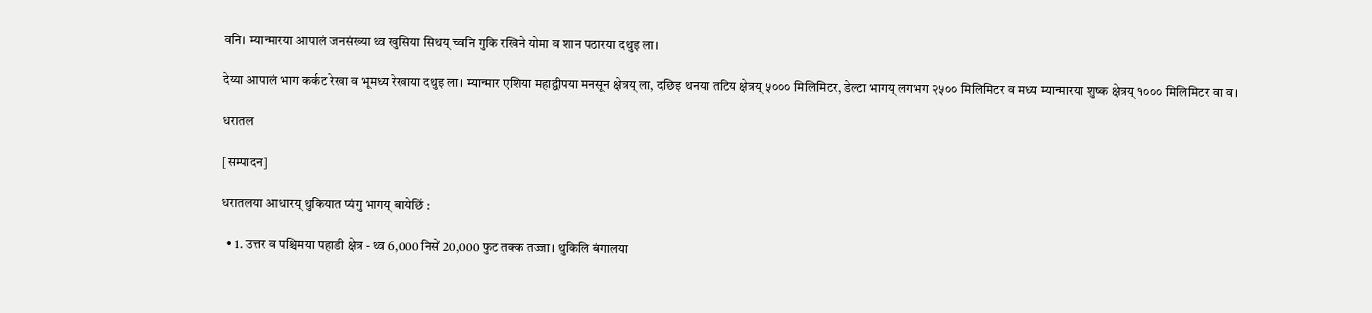वनि। म्यान्मारया आपालं जनसंख्या थ्व खुसिया सिथय् च्वनि गुकि रखिने योमा व शान पठारया दथुइ ला।

देय्या आपालं भाग कर्कट रेखा व भूमध्य रेखाया दथुइ ला। म्यान्मार एशिया महाद्वीपया मनसून क्षेत्रय् ला, दछिइ थनया तटिय क्षेत्रय् ५००० मिलिमिटर, डेल्टा भागय् लगभग २५०० मिलिमिटर व मध्य म्यान्मारया शुष्क क्षेत्रय् १००० मिलिमिटर वा व।

धरातल

[सम्पादन]

धरातलया आधारय् थुकियात प्यंगु भागय् बायेछिं :

  • 1. उत्तर व पश्चिमया पहाडी क्षेत्र - थ्व 6,000 निसें 20,000 फुट तक्क तज्जा। थुकिलि बंगालया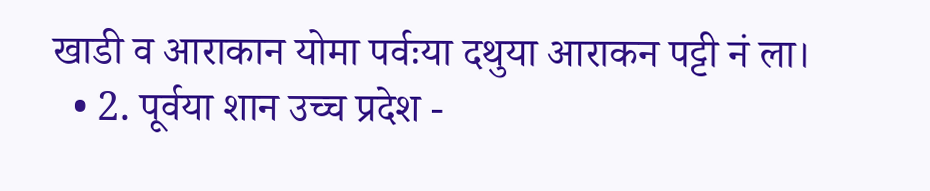खाडी व आराकान योमा पर्वःया दथुया आराकन पट्टी नं ला।
  • 2. पूर्वया शान उच्च प्रदेश -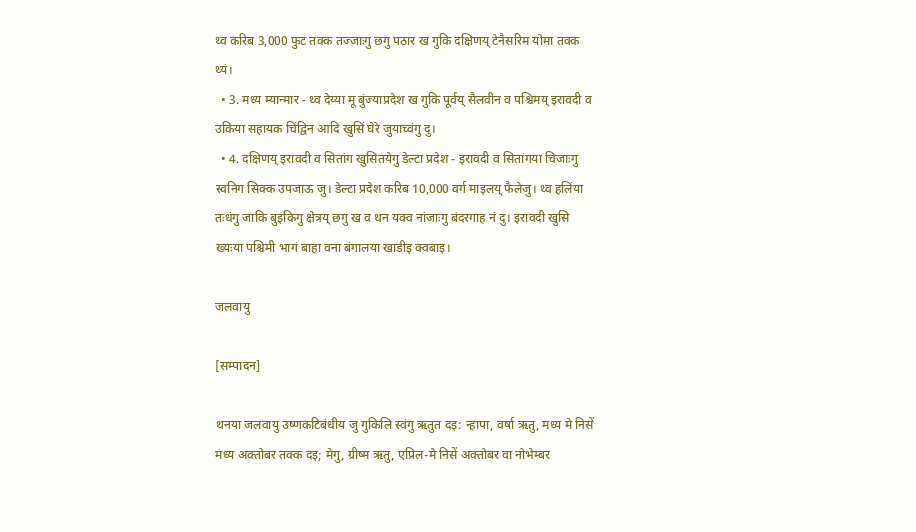थ्व करिब 3,000 फुट तक्क तज्जाःगु छगु पठार ख गुकि दक्षिणय् टेनैसरिम योमा तक्क थ्यं।
  • 3. मध्य म्यान्मार - थ्व देय्या मू बुंज्याप्रदेश ख गुकि पूर्वय् सैलवीन व पश्चिमय् इरावदी व उकिया सहायक चिंद्विन आदि खुसिं घेरे जुयाच्वंगु दु।
  • 4. दक्षिणय् इरावदी व सितांग खुसितयेगु डेल्टा प्रदेश - इरावदी व सितांगया चिजाःगु स्वनिग सिक्क उपजाऊ जु। डेल्टा प्रदेश करिब 10,000 वर्ग माइलय् फैलेजु। थ्व हलिंया तःधंगु जाकि बुइकिगु क्षेत्रय् छगु ख व थन यक्व नांजाःगु बंदरगाह नं दु। इरावदी खुसि ख्यःया पश्चिमी भागं बाहा वना बंगालया खाडीइ क्वबाइ।

जलवायु

[सम्पादन]

थनया जलवायु उष्णकटिबंधीय जु गुकिलि स्वंगु ऋतुत दइ: न्हापा, वर्षा ऋतु, मध्य मे निसें मध्य अक्तोबर तक्क दइ; मेगु, ग्रीष्म ऋतु, एप्रिल-मे निसें अक्तोबर वा नोभेम्बर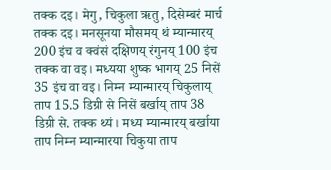तक्क दइ। मेगु, चिकुला ऋतु, दिसेम्बरं मार्च तक्क दइ। मनसूनया मौसमय् थं म्यान्मारय् 200 इंच व क्वंसं दक्षिणय् रंगुनय् 100 इंच तक्क वा वइ। मध्यया शुष्क भागय् 25 निसें 35 इंच वा वइ। निम्न म्यान्मारय् चिकुलाय् ताप 15.5 डिग्री से निसें बर्खाय् ताप 38 डिग्री से. तक्क थ्यं। मध्य म्यान्मारय् बर्खाया ताप निम्न म्यान्मारया चिकुया ताप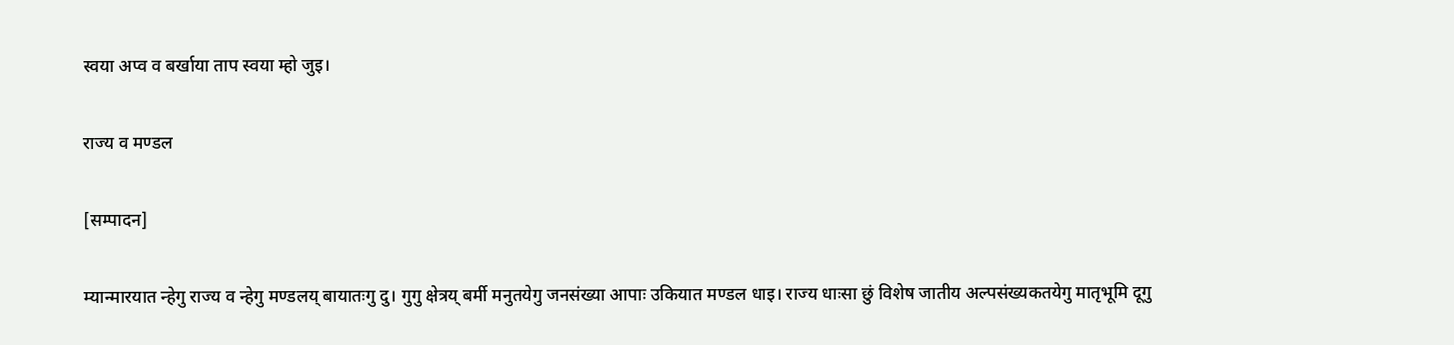स्वया अप्व व बर्खाया ताप स्वया म्हो जुइ।

राज्य व मण्डल

[सम्पादन]

म्यान्मारयात न्हेगु राज्य व न्हेगु मण्डलय् बायातःगु दु। गुगु क्षेत्रय् बर्मी मनुतयेगु जनसंख्या आपाः उकियात मण्डल धाइ। राज्य धाःसा छुं विशेष जातीय अल्पसंख्यकतयेगु मातृभूमि दूगु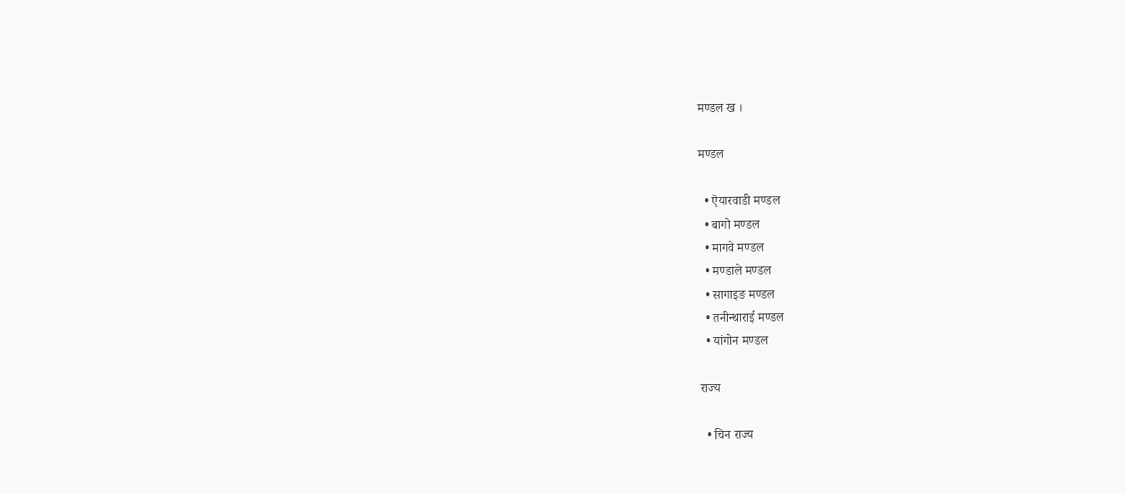मण्डल ख ।

मण्डल

  • ऎयारवाडी मण्डल
  • बागो मण्डल
  • मागवे मण्डल
  • मण्डाले मण्डल
  • सागाइङ मण्डल
  • तनीन्थाराई मण्डल
  • यांगोन मण्डल

राज्य

  • चिन राज्य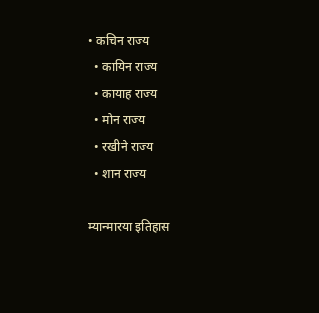• कचिन राज्य
  • कायिन राज्य
  • कायाह राज्य
  • मोन राज्य
  • रखीने राज्य
  • शान राज्य

म्यान्मारया इतिहास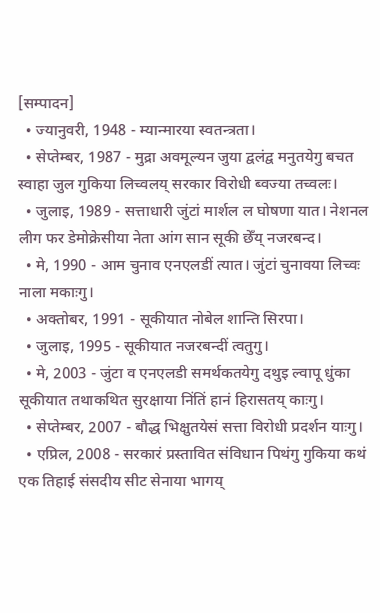[सम्पादन]
  • ज्यानुवरी, 1948 - म्यान्मारया स्वतन्त्रता।
  • सेप्तेम्बर, 1987 - मुद्रा अवमूल्यन जुया द्वलंद्व मनुतयेगु बचत स्वाहा जुल गुकिया लिच्वलय् सरकार विरोधी ब्वज्या तच्वलः।
  • जुलाइ, 1989 - सत्ताधारी जुंटां मार्शल ल घोषणा यात। नेशनल लीग फर डेमोक्रेसीया नेता आंग सान सूकी छेँय् नजरबन्द।
  • मे, 1990 - आम चुनाव एनएलडीं त्यात। जुंटां चुनावया लिच्वः नाला मकाःगु।
  • अक्तोबर, 1991 - सूकीयात नोबेल शान्ति सिरपा।
  • जुलाइ, 1995 - सूकीयात नजरबन्दीं त्वतुगु।
  • मे, 2003 - जुंटा व एनएलडी समर्थकतयेगु दथुइ ल्वापू धुंका सूकीयात तथाकथित सुरक्षाया निंतिं हानं हिरासतय् काःगु।
  • सेप्तेम्बर, 2007 - बौद्ध भिक्षुतयेसं सत्ता विरोधी प्रदर्शन याःगु।
  • एप्रिल, 2008 - सरकारं प्रस्तावित संविधान पिथंगु गुकिया कथं एक तिहाई संसदीय सीट सेनाया भागय्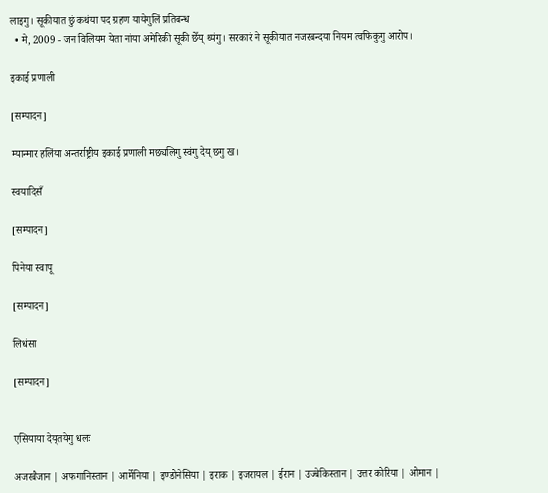लाइगु। सूकीयात छुं कथंया पद ग्रहण यायेगुलिं प्रतिबन्ध
  • मे, 2009 - जन विलियम येता नांया अमेरिकी सूकी छेँय् थ्यंगु। सरकारं ने सूकीयात नजरबन्दया नियम त्वफिकुगु आरोप।

इकाई प्रणाली

[सम्पादन]

म्यान्मार हलिंया अन्तर्राष्ट्रीय इकाई प्रणाली मछ्यलिगु स्वंगु देय् छगु ख।

स्वयादिसँ

[सम्पादन]

पिनेया स्वापू

[सम्पादन]

लिधंसा

[सम्पादन]


एसियाया देय्‌तयेगु धलः

अजरबैजान | अफगानिस्तान | आर्मेनिया | इण्डोनेसिया | इराक | इजरायल | ईरान | उज्बेकिस्तान | उत्तर कोरिया | ओमान |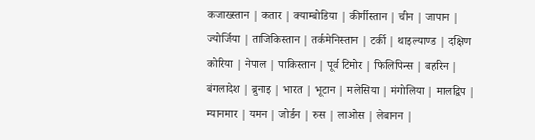कजाख्स्तान | कतार | क्याम्बोडिया | कीर्गीस्तान | चीन | जापान | ज्योर्जिया | ताजिकिस्तान | तर्कमेनिस्तान | टर्की | थाइल्याण्ड | दक्षिण कोरिया | नेपाल | पाकिस्तान | पूर्व टिमोर | फिलिपिन्स | बहरिन | बंगलादेश | ब्रुनाइ | भारत | भूटान | मलेसिया | मंगोलिया | मालद्विप | म्यानमार | यमन | जोर्डन | रुस | लाओस | लेबानन |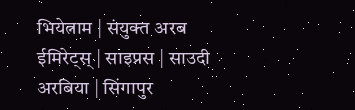भियेत्नाम | संयुक्त अरब ईमिरेट्स् | साइप्रस | साउदी अरबिया | सिंगापुर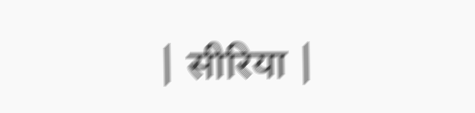| सीरिया |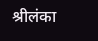श्रीलंका